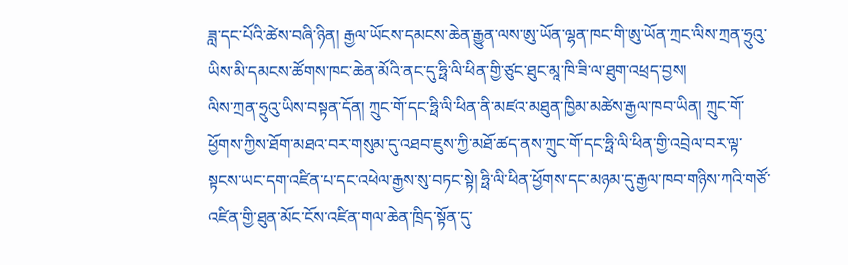ཟླ་དང་པོའི་ཚེས་བཞི་ཉིན། རྒྱལ་ཡོངས་དམངས་ཆེན་རྒྱུན་ལས་ཨུ་ཡོན་ལྷན་ཁང་གི་ཨུ་ཡོན་ཀྲང་ལིས་ཀྲན་ཧྲུའུ་ཡིས་མི་དམངས་ཚོགས་ཁང་ཆེན་མོའི་ནང་དུ་ཧྥི་ལི་ཕིན་གྱི་ཙུང་ཐུང་མཱ་ཁི་ཟི་ལ་ཐུག་འཕྲད་བྱས།
ལིས་ཀྲན་ཧྲུའུ་ཡིས་བསྟན་དོན། ཀྲུང་གོ་དང་ཧྥི་ལི་ཕིན་ནི་མཛའ་མཐུན་ཁྱིམ་མཚེས་རྒྱལ་ཁབ་ཡིན། ཀྲུང་གོ་ཕྱོགས་ཀྱིས་ཐོག་མཐའ་བར་གསུམ་དུ་འཐབ་ཇུས་ཀྱི་མཐོ་ཚད་ནས་ཀྲུང་གོ་དང་ཧྥི་ལི་ཕིན་གྱི་འབྲེལ་བར་ལྟ་སྟངས་ཡང་དག་འཛིན་པ་དང་འཕེལ་རྒྱས་སུ་བཏང་སྟེ། ཧྥི་ལི་ཕིན་ཕྱོགས་དང་མཉམ་དུ་རྒྱལ་ཁབ་གཉིས་ཀའི་གཙོ་འཛིན་གྱི་ཐུན་མོང་ངོས་འཛིན་གལ་ཆེན་ཁྲིད་སྟོན་དུ་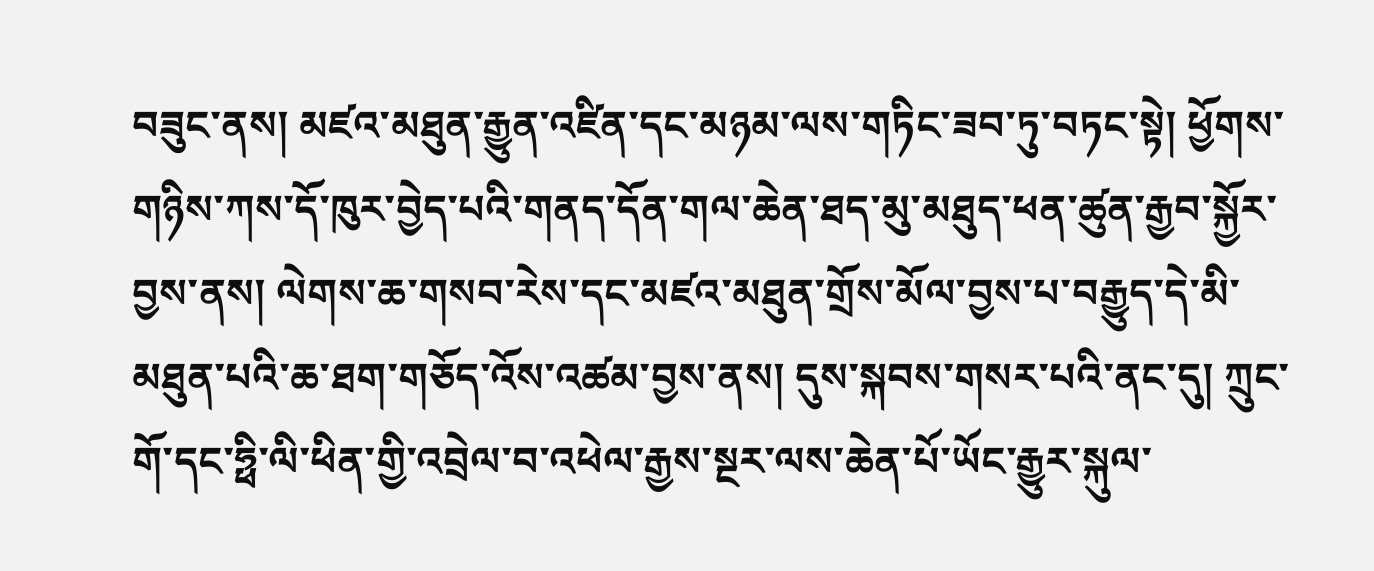བཟུང་ནས། མཛའ་མཐུན་རྒྱུན་འཛིན་དང་མཉམ་ལས་གཏིང་ཟབ་ཏུ་བཏང་སྟེ། ཕྱོགས་གཉིས་ཀས་དོ་ཁུར་བྱེད་པའི་གནད་དོན་གལ་ཆེན་ཐད་མུ་མཐུད་ཕན་ཚུན་རྒྱབ་སྐྱོར་བྱས་ནས། ལེགས་ཆ་གསབ་རེས་དང་མཛའ་མཐུན་གྲོས་མོལ་བྱས་པ་བརྒྱུད་དེ་མི་མཐུན་པའི་ཆ་ཐག་གཅོད་འོས་འཚམ་བྱས་ནས། དུས་སྐབས་གསར་པའི་ནང་དུ། ཀྲུང་གོ་དང་ཧྥི་ལི་ཕིན་གྱི་འབྲེལ་བ་འཕེལ་རྒྱས་སྔར་ལས་ཆེན་པོ་ཡོང་རྒྱུར་སྐུལ་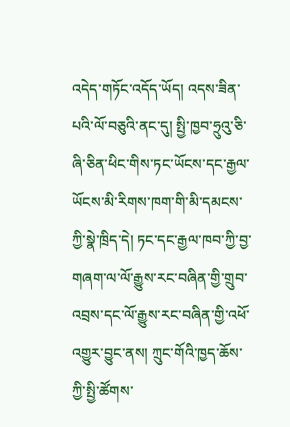འདེད་གཏོང་འདོད་ཡོད། འདས་ཟིན་པའི་ལོ་བཅུའི་ནང་དུ། སྤྱི་ཁྱབ་ཧྲུའུ་ཅི་ཞི་ཅིན་ཕིང་གིས་ཏང་ཡོངས་དང་རྒྱལ་ཡོངས་མི་རིགས་ཁག་གི་མི་དམངས་ཀྱི་སྣེ་ཁྲིད་དེ། ཏང་དང་རྒྱལ་ཁབ་ཀྱི་བྱ་གཞག་ལ་ལོ་རྒྱུས་རང་བཞིན་གྱི་གྲུབ་འབྲས་དང་ལོ་རྒྱུས་རང་བཞིན་གྱི་འཕོ་འགྱུར་བྱུང་ནས། ཀྲུང་གོའི་ཁྱད་ཆོས་ཀྱི་སྤྱི་ཚོགས་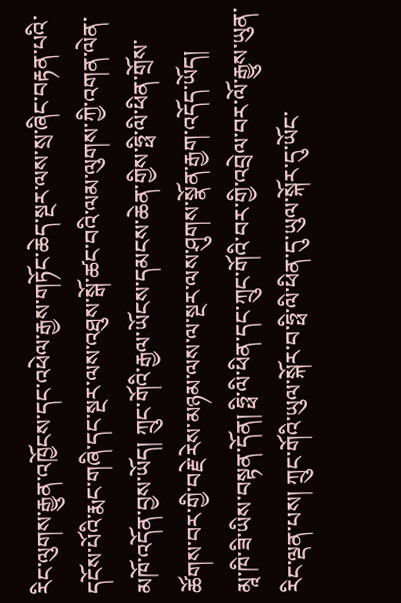རིང་ལུགས་རྒྱུན་འཁྱོངས་དང་འཕེལ་རྒྱས་གཏོང་ཆེད་སྔར་ལས་སྲ་ཞིང་བརྟན་པའི་དངོས་པོའི་རྨང་གཞི་དང་སྔར་ལས་འཐུས་སྒོ་ཚང་བའི་ལམ་ལུགས་ཀྱི་འགན་ལེན་མཁོ་འདོན་བྱས་ཡོད། ཀྲུང་གོའི་རྒྱལ་ཡོངས་དམངས་ཆེན་གྱིས་ཧྥི་ལི་ཕིན་གྲོས་ཚོགས་བར་གྱི་བརྗེ་རེས་མཉམ་ལས་ལ་སྔར་ལས་ཤུགས་སྣོན་རྒྱག་འདོད་ཡོད།
མཱ་ཁི་ཟི་ཡིས་བསྟན་དོན། ཧྥི་ལི་ཕིན་དང་ཀྲུང་གོའི་བར་གྱི་འབྲེལ་བར་ལོ་རྒྱུས་ཡུན་རིང་ལྡན་པས། ཀྲུང་གོའི་ཡུལ་སྐོར་བ་ཧྥི་ལི་ཕིན་དུ་ཡུལ་སྐོར་དུ་ཡོང་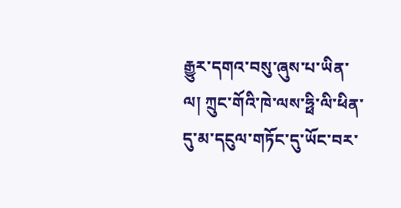རྒྱུར་དགའ་བསུ་ཞུས་པ་ཡིན་ལ། ཀྲུང་གོའི་ཁེ་ལས་ཧྥི་ལི་ཕིན་དུ་མ་དངུལ་གཏོང་དུ་ཡོང་བར་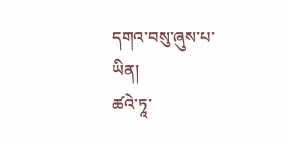དགའ་བསུ་ཞུས་པ་ཡིན།
ཚའེ་ཏཱ་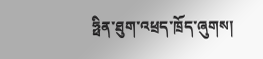ཧྥིན་ཐུག་འཕྲད་ཁྲོད་ཞུགས།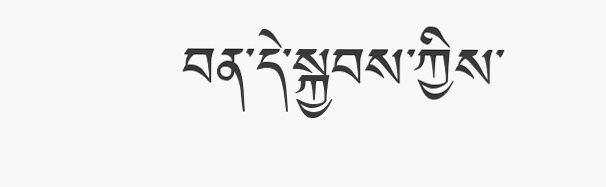བན་དེ་སྐྱབས་ཀྱིས་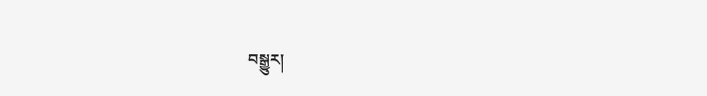བསྒྱུར།